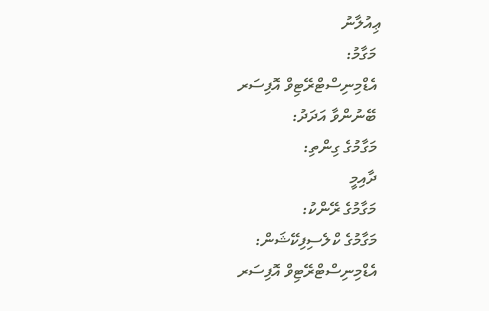ޢިއުލާނު
 މަގާމު:
 އެޑްމިނިސްޓްރޭޓިވް އޮފިސަރ
 ބޭނުންވާ އަދަދު:
 މަގާމުގެ ގިންތި:
 ދާއިމީ
 މަގާމުގެ ރޭންކު:
 މަގާމުގެ ކްލެސިފިކޭޝަން:
 އެޑްމިނިސްޓްރޭޓިވް އޮފިސަރ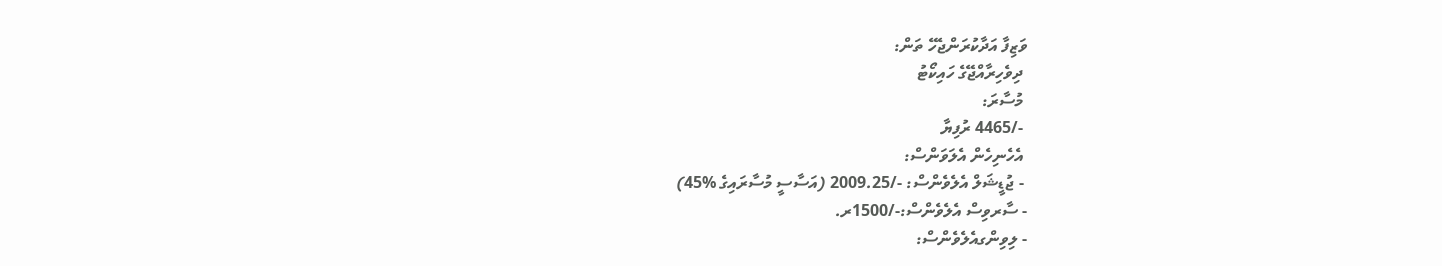ވަޒިފާ އަދާކުރަންޖެހޭ ތަން:
 ދިވެހިރާއްޖޭގެ ހައިކޯޓު
 މުސާރަ:
 -/4465 ރުފިޔާ
 އެހެނިހެން އެލަވަންސް:
 - ޖުޑީޝަލް އެލެވެންސް: -/2009.25 (އަސާސީ މުސާރައިގެ %45)
- ސާރވިސް އެލެވެންސް:-/1500ރ.
- ލިވިންގއެލެވެންސް: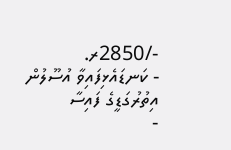-/2850ރ.
- ކަނޑައެޅިފައިވާ އުސޫލުން އިތުރުގަޑީގެ ފައިސާ
-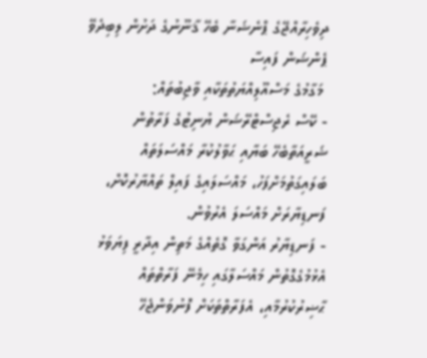ދިވެހިރާއްޖޭގެ ޕްނެޝަނާ ބެހޭ ޤާނޫނުގެ ދަށުން ލިބިދެވޭ ޕެންޝަން ފައިސާ
 މަގާމުގެ މަސްއޫލިއްޔަތުތަކާއި ވާޖިބުތައް:
- ކޭސް ރެޖިސްޓްރޭޝަން ޔުނިޓުގެ ފަރާތުން ޝަރީއަތާބެހޭ ބަޔާއި ޙަވާލުކުރާ މައްސަލަތައް ބަލައިގަތުމަށްފަހު، މައްސަލައިގެ ފައިލް ތައްޔާރުކޮށް، ފަނޑިޔާރަށް މައްސަލަ އެރުވުން.
- ފަނޑިޔާރު އަންގަވާ ގޮތެއްގެ މަތިން އިދާރީ ފިޔަވަޅު އެޅުމުގެގޮތުން މައްސަލާގައި ހިމެނޭ ފަރާތްތައް ޙާޟިރުކުރުމާއި، އެފަރާތްތަކަށް ފޮނުވަންޖެހޭ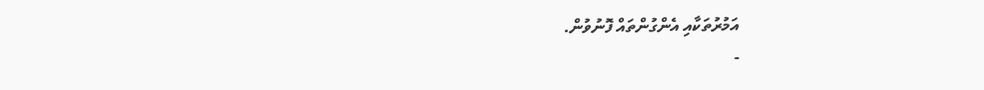އަމުރުތަކާއި އެންގުންތައް ފޮނުވުން.
-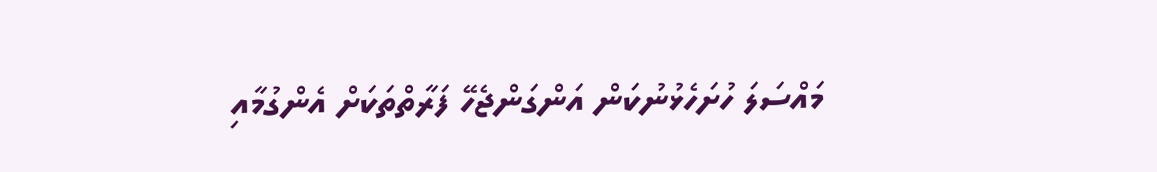މައްސަލަ ހުށަހެޅުނުކަން އަންގަންޖެހޭ ފަރާތްތަކަށް އެންގުމާއި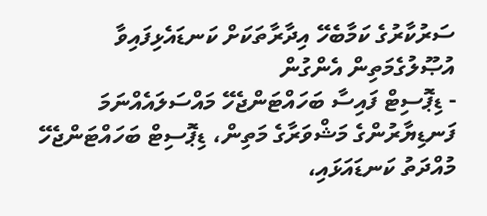ސަރުކާރުގެ ކަމާބެހޭ އިދާރާތަކަށް ކަނޑައެޅިފައިވާ އުޞޫލުގެމަތިން އެންގުން
- ޑިޕޮސިޓް ފައިސާ ބަހައްޓަންޖެހޭ މައްސަލައެއްނަމަ ފަނޑިޔާރުންގެ މަޝްވަރާގެ މަތިން، ޑިޕޮސިޓް ބަހައްޓަންޖެހޭ މުއްދަތު ކަނޑައަޅައި،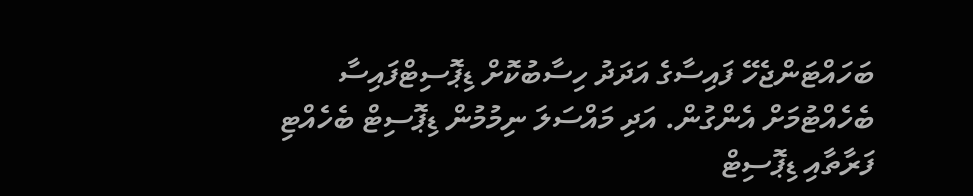ބަހައްޓަންޖެހޭ ފައިސާގެ އަދަދު ހިސާބުކޮށް ޑިޕޮސިޓްފައިސާ ބެހެއްޓުމަށް އެންގުން. އަދި މައްސަލަ ނިމުމުން ޑިޕޮސިޓް ބެހެއްޓި ފަރާތާއި ޑިޕޮސިޓް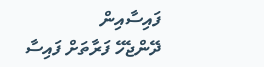ފައިސާއިން
ދޭންޖެހޭ ފަރާތަށް ފައިސާ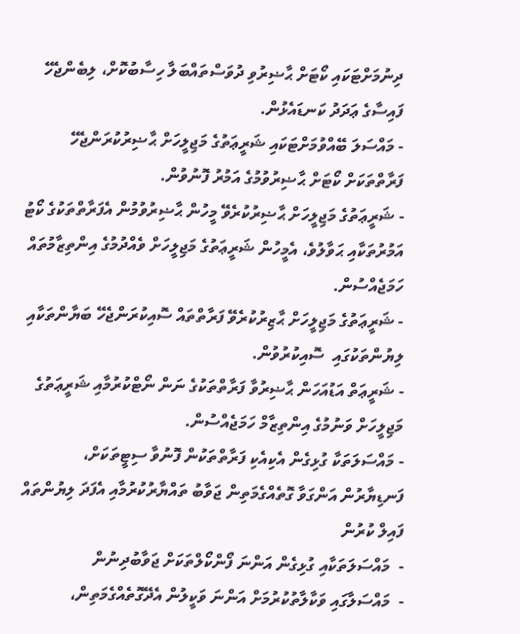ދިނުމަށްޓަކައި ކޯޓަށް ޙާޟިރުވި ދުވަސްތައްބަލާ ހިސާބުކޮށް، ލިބެންޖެހޭ ފައިސާގެ ޢަދަދު ކަނޑައެޅުން.
- މައްސަލަ ބޭއްވުމަށްޓަކައި ޝަރީޢަތުގެ މަޖިލީހަށް ޙާޟިރުކުރަންޖެހޭ ފަރާތްތަކަށް ކޯޓަށް ޙާޟިރުވުމުގެ އަމުރު ފޮނުވުން.
- ޝަރީޢަތުގެ މަޖިލީހަށް ޙާޟިރުކުރެވޭ މީހުން ޙާޟިރުވުމުން އެފަރާތްތަކުގެ ކޯޓު އަމުރުތަކާއި ޙަވާލުވެ، އެމީހުން ޝަރީޢަތުގެ މަޖިލީހަށް ވެއްދުމުގެ އިންތިޒާމުތައް ހަމަޖެއްސުން.
- ޝަރީޢަތުގެ މަޖިލީހަށް ޙާޒިރުކުރެވޭ ފަރާތްތައް ސޮއިކުރަންޖެހޭ ބަޔާންތަކާއި ލިޔުންތަކުގައި  ސޮއިކުރުވުން.
- ޝަރީޢަތް އަޑުއަހަން ޙާޟިރުވާ ފަރާތްތަކުގެ ނަން ނޯޓްކުރުމާއި ޝަރީޢަތުގެ މަޖިލީހަށް ވަނުމުގެ އިންތިޒާމް ހަމަޖެއްސުން.
- މައްސަލަތަކާ ގުޅިގެން އެކިއެކި ފަރާތްތަކުން ފޮނުވާ ސިޓީތަކަށް، ފަނޑިޔާރުން އަންގަވާ ގޮތެއްގެމަތިން ޖަވާބު ތައްޔާރުކުރުމާއި އެފަދަ ލިޔުންތައް ފައިލް ކުރުން
-  މައްސަލަތަކާއި ގުޅިގެން އަންނަ ފޯންކޯލްތަކަށް ޖަވާބުދިނުން
-  މައްސަލާގައި ވަކާލާތުކުރުމަށް އަންނަ ވަކީލުން އެދޭގޮތެއްގެމަތިން،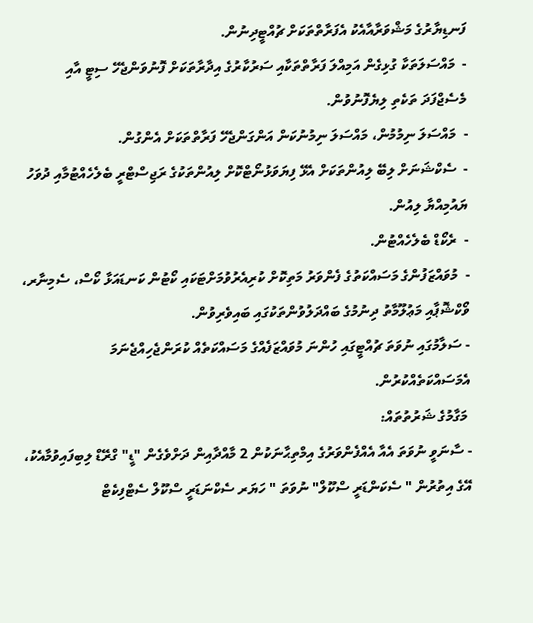ފަނޑިޔާރުގެ މަޝްވަރާއާއެކު އެފަރާތްތަކަށް ޗުއްޓީދިނުން.
-  މައްސަލަތަކާ ގުޅިގެން އަމިއްލަ ފަރާތްތަކާއި ސަރުކާރުގެ އިދާރާތަކަށް ފޮނުވަންޖެހޭ ސިޓީ އާއި މެސެޖްފަދަ ތަކެތި ލިޔެފޮނުވުން.
-  މައްސަލަ ނިމުމުން، މައްސަލަ ނިމުނުކަން އަންގަންޖެހޭ ފަރާތްތަކަށް އެންގުން.
-  ސެކްޝަނަށް ލިބޭ ލިއުންތަކަށް އެޅޭ ފިޔަވަޅުނޯޓްކޮށް ލިއުންތަކުގެ ރަޖިސްޓްރީ ބެލެހެއްޓުމާއި ދުވަހު ޔައުމިއްޔާ ލިއުން.
-  ރެކޯޑް ބެލެހެއްޓުން.
-  މުވައްޒަފުންގެ މަސައްކަތުގެ ފެންވަރު މަތިކޮށް ކުރިއެރުވުމަށްޓަކައި ކޯޓުން ކަނޑައަޅާ ކޯސް، ސެމިނާރ، ވޯކްޝޮޕާއި މަޢުލޫމާތު ދިނުމުގެ ބައްދަލުވުންތަކުގައި ބައިވެރިވުން.
- ސަލާމުގައި ނުވަތަ ޗުއްޓީގައި ހުންނަ މުވައްޒަފެއްގެ މަސައްކަތެއް ކުރަންޖެހިއްޖެނަމަ އެމަސައްކަތެއްކުރުން.
 މަގާމުގެ ޝަރުތުތައް:
- ސާނަވީ ނުވަތަ އެއާ އެއްފެންވަރުގެ އިމްތިޙާނަކުން 2 މާއްދާއިން ދަށްވެގެން "ޑީ" ގްރޭޑް ލިބިފައިވުމާއެކު، އޭގެ އިތުރުން " ސެކަންޑަރީ ސްކޫލް" ނުވަތަ " ހަޔަރ ސެކްނަޑަރީ ސްކޫލް ސެޓްފިކެޓް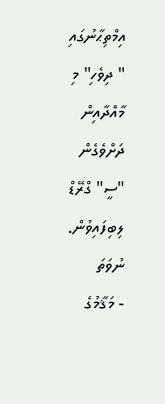އިމްތިޙާނުގައި " ދިވެހި" މި މާއްދާއިން ދަށްވެގެން "ސީ" ގްރޭޑް ލިބިފައިވުން. ނުވަތަ
- މަޤާމުގެ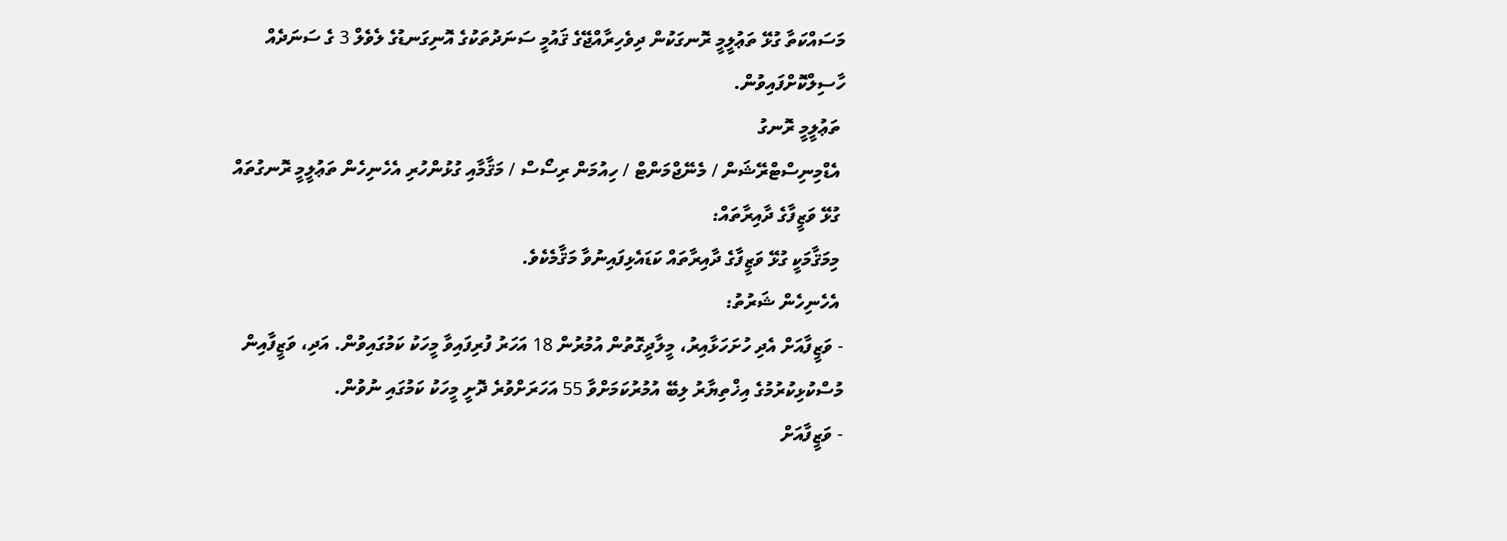މަސައްކަތާ ގުޅޭ ތަޢުލީމީ ރޮނގަކުން ދިވެހިރާއްޖޭގެ ޤައުމީ ސަނަދުތަކުގެ އޮނިގަނޑުގެ ލެވެލް 3 ގެ ސަނަދެއް ހާސިލްކޮށްފައިވުން.
 ތަޢުލީމީ ރޮނގު
 އެޑްމިނިސްޓްރޭޝަން / މެނޭޖްމަންޓް / ހިއުމަން ރިސޯސް / މަޤާމާއި ގުޅުންހުރި އެހެނިހެން ތަޢުލީމީ ރޮނގުތައް
 ގުޅޭ ވަޒީފާގެ ދާއިރާތައް:
 މިމަޤާމަކީ ގުޅޭ ވަޒީފާގެ ދާއިރާތައް ކަޑައެޅިފައިނުވާ މަޤާމެކެވެ.
 އެހެނިހެން ޝަރުތު:
- ވަޒީފާއަށް އެދި ހުށަހަޅާއިރު، މީލާދީގޮތުން އުމުރުން 18 އަހަރު ފުރިފައިވާ މީހަކު ކަމުގައިވުން. އަދި، ވަޒީފާއިން މުސްކުޅިކުރުމުގެ އިޚްތިޔާރު ލިބޭ އުމުރުކަމަށްވާ 55 އަހަރަށްވުރެ ދޮށީ މީހަކު ކަމުގައި ނުވުން.
- ވަޒީފާއަށް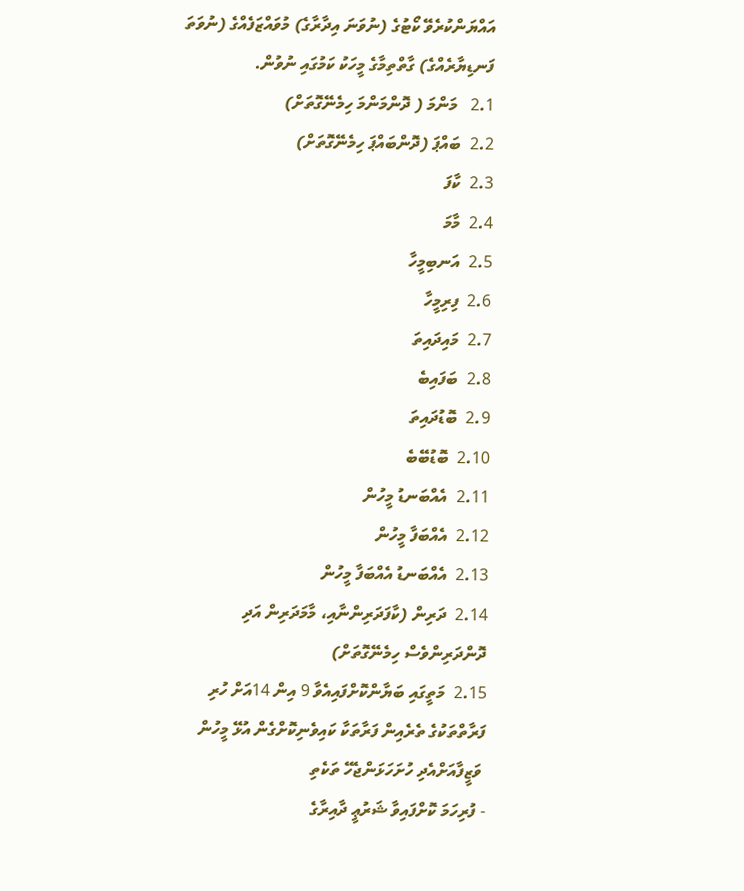އައްޔަންކުރެވޭ ކޯޓުގެ (ނުވަނަ އިދާރާގެ) މުވައްޒަފެއްގެ (ނުވަތަ ފަނޑިޔާރެއްގެ) ގާތްތިމާގެ މީހަކު ކަމުގައި ނުވުން.
2.1   މަންމަ ( ދޮންމަންމަ ހިމެނޭގޮތަށް)
2.2  ބައްޕަ (ދޮންބައްޕަ ހިމެނޭގޮތަށް)
2.3  ކާފަ
2.4  މާމަ
2.5  އަނބިމީހާ
2.6  ފިރިމީހާ
2.7  މައިދައިތަ
2.8  ބަފައިބެ
2.9  ބޮޑުދައިތަ
2.10  ބޮޑުބޭބެ
2.11  އެއްބަނޑު މީހުން
2.12  އެއްބަފާ މީހުން
2.13  އެއްބަނޑު އެއްބަފާ މީހުން
2.14  ދަރިން (ކާފަދަރިންނާއި، މާމަދަރިން އަދި ދޮންދަރިންވެސް ހިމެނޭގޮތަށް)
2.15  މަތީގައި ބަޔާންކޮށްފައިއެވާ 9 އިން 14އަށް ހުރި ފަރާތްތަކުގެ ތެރެއިން ފަރާތަކާ ކައިވެނިކޮށްގެން އުޅޭ މީހުން
 ވަޒީފާއަށްއެދި ހުށަހަޅަންޖެހޭ ތަކެތި
- ފުރިހަމަ ކޮށްފައިވާ ޝަރުޢީ ދާއިރާގެ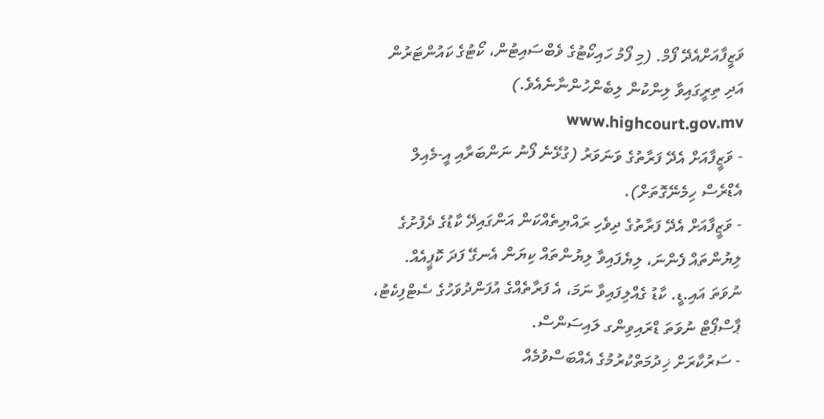ވަޒީފާއަށްއެދޭ ފޯމް. (މި ފޯމު ހައިކޯޓުގެ ވެބްސައިޓުން، ކޯޓުގެ ކައުންޓަރުން އަދި ތިރީގައިވާ ލިންކުން ލިބެންހުންނާނެއެވެ.) www.highcourt.gov.mv
- ވަޒީފާއަށް އެދޭ ފަރާތުގެ ވަނަވަރު (ގުޅޭނެ ފޯނު ނަންބަރާއި އީ-މެއިލް އެޑްރެސް ހިމެނޭގޮތަށް).
- ވަޒީފާއަށް އެދޭ ފަރާތުގެ ދިވެހި ރައްޔިތެއްކަން އަންގައިދޭ ކާޑުގެ ދެފުށުގެ ލިޔުންތައް ފެންނަ، ލިޔެފައިވާ ލިޔުންތައް ކިޔަން އެނގޭ ފަދަ ކޮޕީއެއް. ނުވަތަ އައި.ޑީ. ކާޑު ގެއްލިފައިވާ ނަމަ، އެ ފަރާތެއްގެ އުފަންދުވަހުގެ ސެޓްފިކެޓު، ޕާސްޕޯޓް ނުވަތަ ޑްރައިވިންގ ލައިސަންސް.
- ސަރުކާރަށް ޚިދުމަތްކުރުމުގެ އެއްބަސްވުމެއް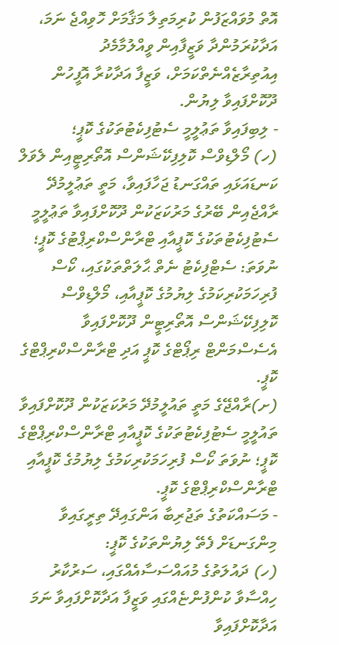އޮތް މުވައްޒަފުން ކުރިމަތިލާ މަޤާމަށް ހޮވިއްޖެ ނަމަ، އަދާކުރަމުންދާ ވަޒީފާއިން ވީއްލުމާމެދު އިއުތިރާޒެއްނެތްކަމަށް، ވަޒީފާ އަދާކުރާ އޮފީހުން ދޫކޮށްފައިވާ ލިޔުން.
- ލިބިފައިވާ ތަޢުލީމީ ސެޓުފިކެޓުތަކުގެ ކޮޕީ؛
(ހ) މޯލްޑިވްސް ކޮލިފިކޭޝަންސް އޮތޯރިޓީއިން ލެވަލް ކަނޑައަޅައި ތައްގަނޑު ޖަހާފައިވާ، މަތީ ތަޢުލީމުދޭ ރާއްޖެއިން ބޭރުގެ މަރުކަޒަކުން ދޫކޮށްފައިވާ ތަޢުލީމީ ސެޓުފިކެޓުތަކުގެ ކޮޕީއާއި ޓްރާންސްކްރިޕްޓުގެ ކޮޕީ؛ ނުވަތަ: ސެޓްފިކެޓު ނެތް ޙާލަތްތަކުގައި، ކޯސް ފުރިހަމަކުރިކަމުގެ ލިޔުމުގެ ކޮޕީއާއި، މޯލްޑިވްސް ކޮލިފިކޭޝަންސް އޮތޯރިޓީން ދޫކޮށްފައިވާ އެސެސްމަންޓް ރިޕޯޓްގެ ކޮޕީ އަދި ޓްރާންސްކްރިޕްޓްގެ ކޮޕީ.
(ށ)ރާއްޖޭގެ މަތީ ތައުލީމުދޭ މަރުކަޒަކުން ދޫކޮށްފައިވާ ތައުލީމީ ސެޓުފިކެޓުތަކުގެ ކޮޕީއާއި ޓްރާންސްކްރިޕްޓްގެ ކޮޕީ؛ ނުވަތަ ކޯސް ފުރިހަމަކުރިކަމުގެ ލިޔުމުގެ ކޮޕީއާއި ޓްރާންސްކްރިޕްޓްގެ ކޮޕީ.
- މަސައްކަތުގެ ތަޖުރިބާ އަންގައިދޭ ތިރީގައިވާ މިންގަނޑަށް ފެތޭ ލިޔުންތަކުގެ ކޮޕީ:
(ހ) ދައުލަތުގެ މުއައްސަސާއެއްގައި، ސަރުކާރު ހިއްސާވާ ކުންފުންޏެއްގައި ވަޒީފާ އަދާކޮށްފައިވާ ނަމަ އަދާކޮށްފައިވާ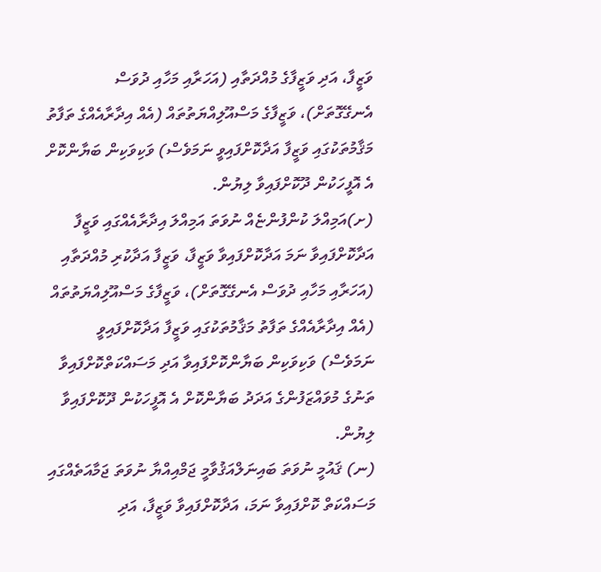ވަޒީފާ، އަދި ވަޒީފާގެ މުއްދަތާއި (އަހަރާއި މަހާއި ދުވަސް އެނގޭގޮތަށް)، ވަޒީފާގެ މަސްއޫލިއްޔަތުތައް (އެއް އިދާރާއެއްގެ ތަފާތު މަޤާމުތަކުގައި ވަޒީފާ އަދާކޮށްފައިވީ ނަމަވެސް) ވަކިވަކިން ބަޔާންކޮށް އެ އޮފީހަކުން ދޫކޮށްފައިވާ ލިޔުން.
(ށ)އަމިއްލަ ކުންފުންޏެއް ނުވަތަ އަމިއްލަ އިދާރާއެއްގައި ވަޒީފާ އަދާކޮށްފައިވާ ނަމަ އަދާކޮށްފައިވާ ވަޒީފާ، ވަޒީފާ އަދާކުރި މުއްދަތާއި (އަހަރާއި މަހާއި ދުވަސް އެނގޭގޮތަށް)، ވަޒީފާގެ މަސްއޫލިއްޔަތުތައް (އެއް އިދާރާއެއްގެ ތަފާތު މަޤާމުތަކުގައި ވަޒީފާ އަދާކޮށްފައިވީ ނަމަވެސް) ވަކިވަކިން ބަޔާންކޮށްފައިވާ އަދި މަސައްކަތްކޮށްފައިވާ ތަނުގެ މުވައްޒަފުންގެ އަދަދު ބަޔާންކޮށް އެ އޮފީހަކުން ދޫކޮށްފައިވާ ލިޔުން.
(ނ) ޤައުމީ ނުވަތަ ބައިނަލްއަޤުވާމީ ޖަމްއިއްޔާ ނުވަތަ ޖަމާއަތެއްގައި މަސައްކަތް ކޮށްފައިވާ ނަމަ، އަދާކޮށްފައިވާ ވަޒީފާ، އަދި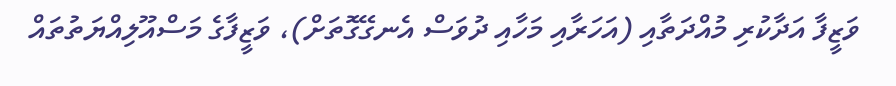ވަޒީފާ އަދާކުރި މުއްދަތާއި (އަހަރާއި މަހާއި ދުވަސް އެނގޭގޮތަށް)، ވަޒީފާގެ މަސްއޫލިއްޔަތުތައް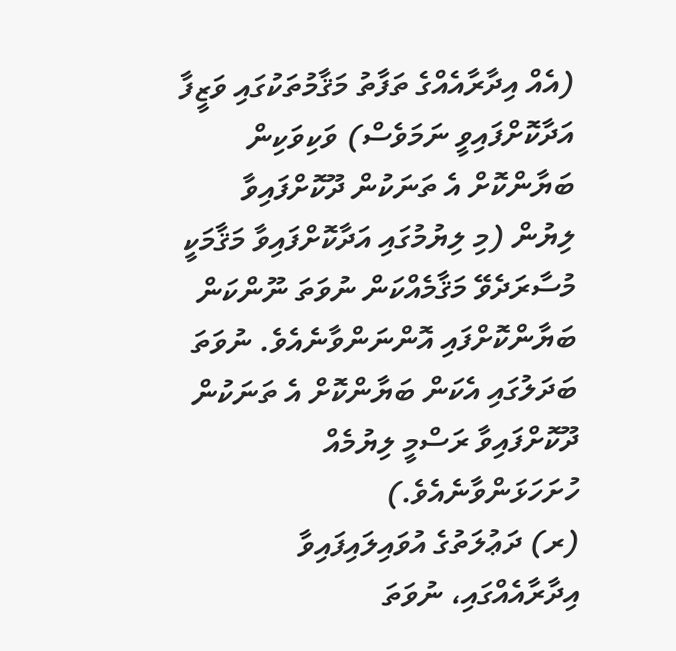(އެއް އިދާރާއެއްގެ ތަފާތު މަޤާމުތަކުގައި ވަޒީފާ އަދާކޮށްފައިވީ ނަމަވެސް) ވަކިވަކިން ބަޔާންކޮށް އެ ތަނަކުން ދޫކޮށްފައިވާ ލިޔުން (މި ލިޔުމުގައި އަދާކޮށްފައިވާ މަޤާމަކީ މުސާރަދެވޭ މަޤާމެއްކަން ނުވަތަ ނޫންކަން ބަޔާންކޮށްފައި އޮންނަންވާނެއެވެ. ނުވަތަ ބަދަލުގައި އެކަން ބަޔާންކޮށް އެ ތަނަކުން ދޫކޮށްފައިވާ ރަސްމީ ލިޔުމެއް ހުށަހަޅަންވާނެއެވެ.)
(ރ) ދަޢުލަތުގެ އުވައިލައިފައިވާ އިދާރާއެއްގައި، ނުވަތަ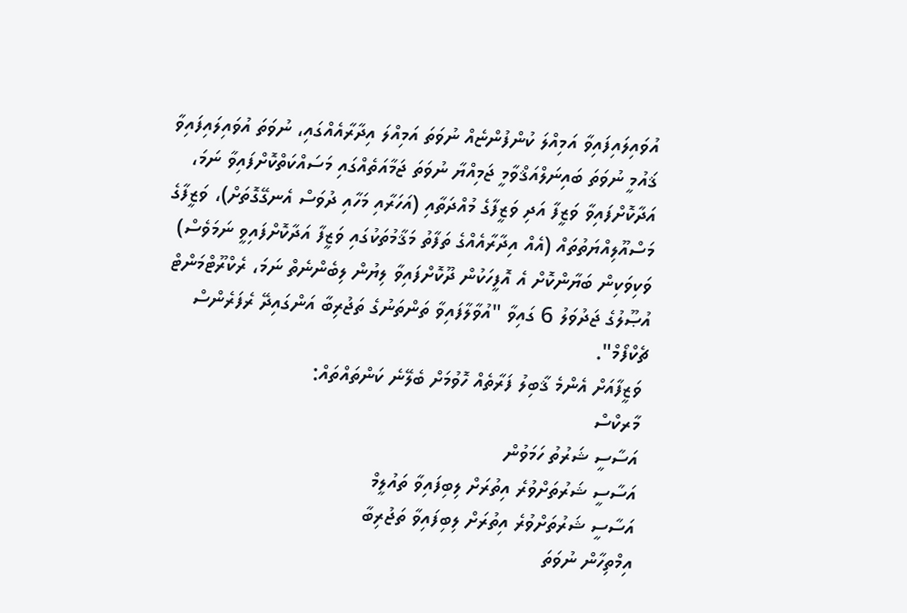އުވައިލައިފައިވާ އަމިއްލަ ކުންފުންޏެއް ނުވަތަ އަމިއްލަ އިދާރާއެއްގައި، ނުވަތަ އުވައިލައިފައިވާ ޤައުމީ ނުވަތަ ބައިނަލްއަޤްވާމީ ޖަމިއްޔާ ނުވަތަ ޖަމާއަތެއްގައި މަސައްކަތްކޮށްފައިވާ ނަމަ، އަދާކޮށްފައިވާ ވަޒީފާ އަދި ވަޒީފާގެ މުއްދަތާއި (އަހަރާއި މަހާއި ދުވަސް އެނގޭގޮތަށް)، ވަޒީފާގެ މަސްއޫލިއްޔަތުތައް (އެއް އިދާރާއެއްގެ ތަފާތު މަޤާމުތަކުގައި ވަޒީފާ އަދާކޮށްފައިވީ ނަމަވެސް) ވަކިވަކިން ބަޔާންކޮށް އެ އޮފީހަކުން ދޫކޮށްފައިވާ ލިޔުން ލިބެންނެތް ނަމަ، ރެކްރޫޓްމަންޓް އުޞޫލުގެ ޖަދުވަލު 6 ގައިވާ "އުވާލާފައިވާ ތަންތަނުގެ ތަޖުރިބާ އަންގައިދޭ ރެފަރެންސް ޗެކްފޯމް".
 ވަޒީފާއަށް އެންމެ ޤާބިލު ފަރާތެއް ހޮވުމަށް ބެލޭނެ ކަންތައްތައް:
 މާރކްސް
 އަސާސީ ޝަރުތު ހަމަވުން
 އަސާސީ ޝަރުތަށްވުރެ އިތުރަށް ލިބިފައިވާ ތައުލީމް
 އަސާސީ ޝަރުތަށްވުރެ އިތުރަށް ލިބިފައިވާ ތަޖުރިބާ
 އިމްތިހާން ނުވަތަ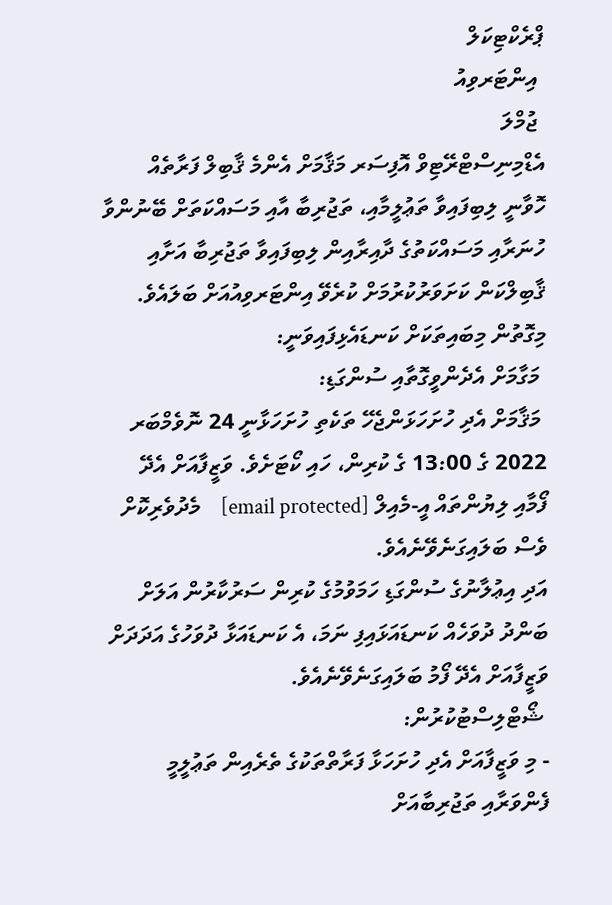ޕްރެކްޓިކަލް
 އިންޓަރވިއު
 ޖުމްލަ
އެޑްމިނިސްޓްރޭޓިވް އޮފިސަރ މަޤާމަށް އެންމެ ޤާބިލް ފަރާތެއް ހޮވާނީ ލިބިފައިވާ ތަޢުލީމާއި، ތަޖުރިބާ އާއި މަސައްކަތަށް ބޭނުންވާ ހުނަރާއި މަސައްކަތުގެ ދާއިރާއިން ލިބިފައިވާ ތަޖުރިބާ އަށާއި ޤާބިލްކަން ކަށަވަރުކުރުމަށް ކުރެވޭ އިންޓަރވިއުއަށް ބަލައެވެ. މިގޮތުން މިބައިތަކަށް ކަނޑައެޅިފައިވަނީ:
 މަގާމަށް އެދެންވީގޮތާއި ސުންގަޑި:
 މަޤާމަށް އެދި ހުށަހަޅަންޖެހޭ ތަކެތި ހުށަހަޅާނީ 24 ނޮވެމްބަރ 2022 ގެ 13:00 ގެ ކުރިން، ހައި ކޯޓަށެވެ. ވަޒީފާއަށް އެދޭ ފޯމާއި ލިޔުންތައް އީ-މެއިލް [email protected]    މެދުވެރިކޮށް ވެސް ބަލައިގަނެވޭނެއެވެ.
އަދި އިޢުލާނުގެ ސުންގަޑި ހަމަވުމުގެ ކުރިން ސަރުކާރުން އަލަށް ބަންދު ދުވަހެއް ކަނޑައަޅައިފި ނަމަ، އެ ކަނޑައަޅާ ދުވަހުގެ އަދަދަށް ވަޒީފާއަށް އެދޭ ފޯމު ބަލައިގަނެވޭނެއެވެ.
 ޝޯޓްލިސްޓުކުރުން:
- މި ވަޒީފާއަށް އެދި ހުށަހަޅާ ފަރާތްތަކުގެ ތެރެއިން ތަޢުލީމީ ފެންވަރާއި ތަޖުރިބާއަށް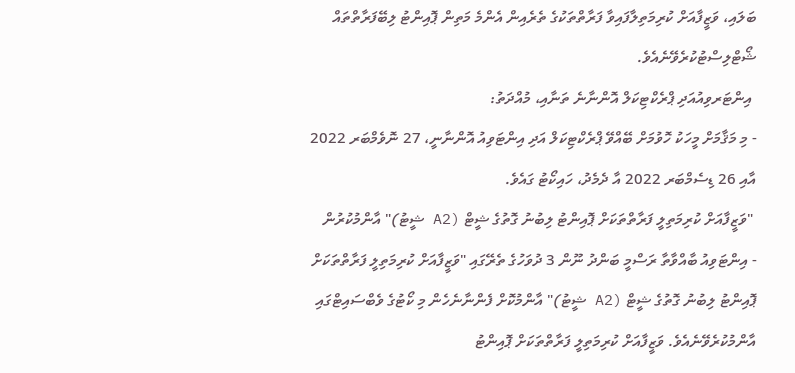ބަލައި، ވަޒީފާއަށް ކުރިމަތިލާފައިވާ ފަރާތްތަކުގެ ތެރެއިން އެންމެ މަތިން ޕޮއިންޓު ލިބޭފަރާތްތައް ޝޯޓްލިސްޓުކުރެވޭނެއެވެ.
 އިންޓަރވިއުއަދި ޕްރެކްޓިކަލް އޮންނާނެ ތަނާއި، މުއްދަތު:
- މި މަޤާމަށް މީހަކު ހޮވުމަށް ބޭއްވޭ ޕްރެކްޓިކަލް އަދި އިންޓަވިއު އޮންނާނީ، 27 ނޮވެމްބަރ 2022 އާއި 26 ޑިސެމްބަރ 2022 އާ ދެމެދު، ހައިކޯޓު ގައެވެ.
 "ވަޒީފާއަށް ކުރިމަތިލީ ފަރާތްތަކަށް ޕޮއިންޓު ލިބުނު ގޮތުގެ ޝީޓް (A2 ޝީޓު)" އާންމުކުރުން
- އިންޓަވިއު ބާއްވާތާ ރަސްމީ ބަންދު ނޫން 3 ދުވަހުގެ ތެރޭގައި "ވަޒީފާއަށް ކުރިމަތިލީ ފަރާތްތަކަށް ޕޮއިންޓު ލިބުނު ގޮތުގެ ޝީޓް (A2 ޝީޓު)" އާންމުކޮށް ފެންނާނެހެން މި ކޯޓުގެ ވެބްސައިޓްގައި އާންމުކުރެވޭނެއެވެ. ވަޒީފާއަށް ކުރިމަތިލީ ފަރާތްތަކަށް ޕޮއިންޓު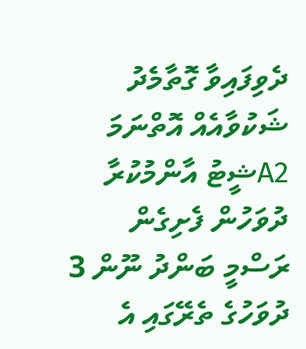ދެވިފައިވާ ގޮތާމެދު ޝަކުވާއެއް އޮތްނަމަ A2ޝީޓު އާންމުކުރާ ދުވަހުން ފެށިގެން ރަސްމީ ބަންދު ނޫން 3 ދުވަހުގެ ތެރޭގައި އެ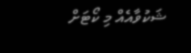ޝަކުވާއެއް މި ކޯޓަށް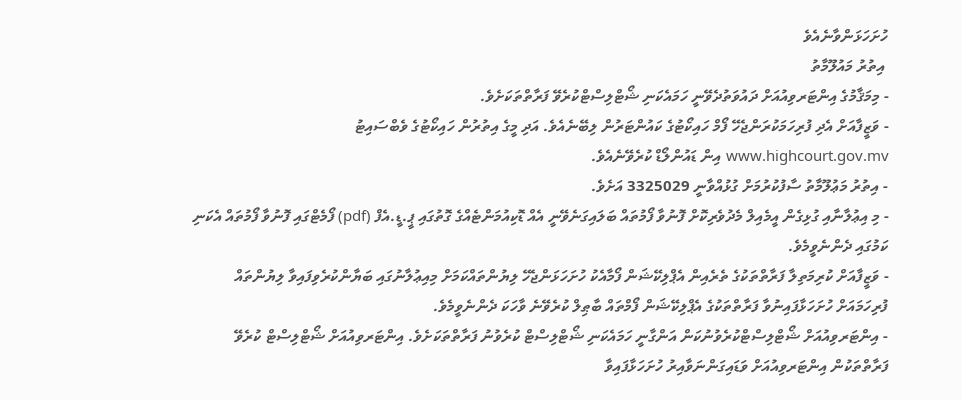ހުށަހަޅަންވާނެއެވެ
 އިތުރު މައުލޫމާތު
- މިމަޤާމުގެ އިންޓަރވިއުއަށް ދައުވަތުދެވޭނީ ހަމައެކަނި ޝޯޓްލިސްޓްކުރެވޭ ފަރާތްތަކަށެވެ.
- ވަޒީފާއަށް އެދި ފުރިހަމަކުރަންޖެހޭ ފޯމް ހައިކޯޓުގެ ކައުންޓަރުން ލިބޭނެއެވެ. އަދި މީގެ އިތުރުން ހައިކޯޓުގެ ވެބްސައިޓު  www.highcourt.gov.mv އިން ޑައުންލޯޑް ކުރެވޭނެއެވެ.
- އިތުރު މަޢުލޫމާތު ސާފުކުރުމަށް ގުޅުއްވާނީ 3325029 އަށެވެ.
- މި އިޢުލާނާއި ގުޅިގެން އީމެއިލް މެދުވެރިކޮށް ފޮނުވާ ފޯމުތައް ބަލައިގަނެވޭނީ އެއް ޑޮކިއުމަންޓެއްގެ ގޮތުގައި ޕީ.ޑީ.އެފް (pdf) ފޯމެޓްގައި ފޮނުވާ ފޯމުތައް އެކަނި ކަމުގައި ދެންނެވީމެވެ.
- ވަޒީފާއަށް ކުރިމަތިލާ ފަރާތްތަކުގެ ތެރެއިން އެޕްލިކޭޝަން ފޯމާއެކު ހުށަހަޅަންޖެހޭ ލިޔުންތައްކަމަށް މިއިޢުލާނުގައި ބަޔާންކުރެވިފައިވާ ލިޔުންތައް ފުރިހަމައަށް ހުށަހަޅާފައިނުވާ ފަރާތްތަކުގެ އެޕްލިކޭޝަން ފޯމްތައް ބާޠިލް ކުރެވޭނެ ވާހަކަ ދެންނެވީމެވެ.
- އިންޓަރވިއުއަށް ޝޯޓްލިސްޓްކުރެވުނުކަން އަންގާނީ ހަމައެކަނި ޝޯޓްލިސްޓް ކުރެވުނު ފަރާތްތަކަށެވެ. އިންޓަރވިއުއަށް ޝޯޓްލިސްޓް ކުރެވޭ ފަރާތްތަކުން އިންޓަރވިއުއަށް ވަޑައިގަންނަވާއިރު ހުށަހަޅާފައިވާ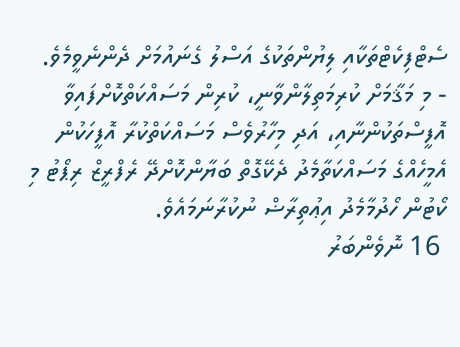ސެޓްފިކެޓްތަކާއި ލިޔުންތަކުގެ އަސްލު ގެނައުމަށް ދެންނެވީމެވެ.
- މި މަޤާމަށް ކުރިމަތިލާންވާނީ، ކުރިން މަސައްކަތްކޮށްފައިވާ އޮފީސްތަކުންނާއި، އަދި މިހާރުވެސް މަސައްކަތްކުރާ އޮފީހަކުން އެމީހެއްގެ މަސައްކަތާމެދު ދެކޭގޮތް ބަޔާންކޮށްދޭ ރެފްރީޒް ރިޕޯޓު މި ކޯޓުން ހޯދުމާމެދު އިޢުތިރާޟް ނުކުރާނަމައެވެ.
 16 ނޮވެންބަރު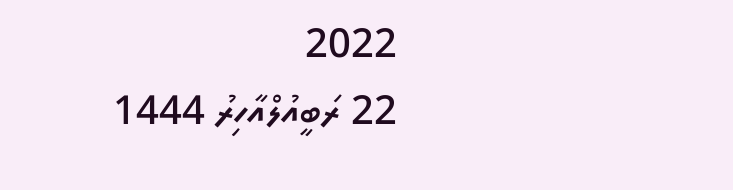2022
22 ރަބީއުލްއާހިރު 1444